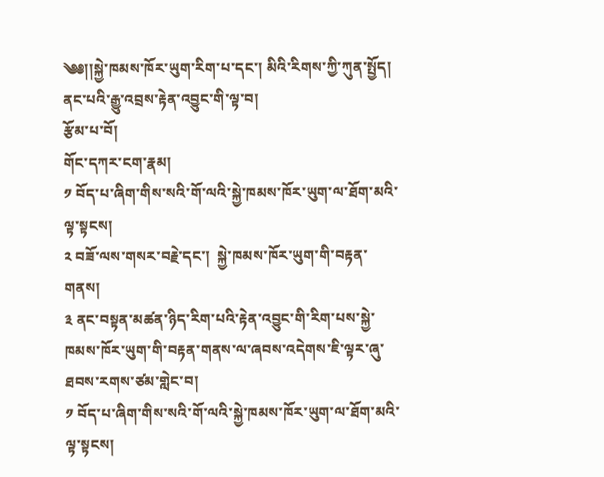༄༅།།སྐྱེ་ཁམས་ཁོར་ཡུག་རིག་པ་དང་། མིའི་རིགས་ཀྱི་ཀུན་སྤྱོད། ནང་པའི་རྒྱུ་འབྲས་རྟེན་འབྱུང་གི་ལྟ་བ།
རྩོམ་པ་བོ།
གོང་དཀར་ངག་རྣམ།
༡ བོད་པ་ཞིག་གིས་སའི་གོ་ལའི་སྐྱེ་ཁམས་ཁོར་ཡུག་ལ་ཐོག་མའི་ལྟ་སྟངས།
༢ བཟོ་ལས་གསར་བརྗེ་དང་།  སྐྱེ་ཁམས་ཁོར་ཡུག་གི་བརྟན་གནས།
༣ ནང་བསྟན་མཚན་ཉིད་རིག་པའི་རྟེན་འབྱུང་གི་རིག་པས་སྐྱེ་ཁམས་ཁོར་ཡུག་གི་བརྟན་གནས་ལ་ཞབས་འདེགས་ཇི་ལྟར་ཞུ་ཐབས་རགས་ཙམ་གླེང་བ།
༡ བོད་པ་ཞིག་གིས་སའི་གོ་ལའི་སྐྱེ་ཁམས་ཁོར་ཡུག་ལ་ཐོག་མའི་ལྟ་སྟངས།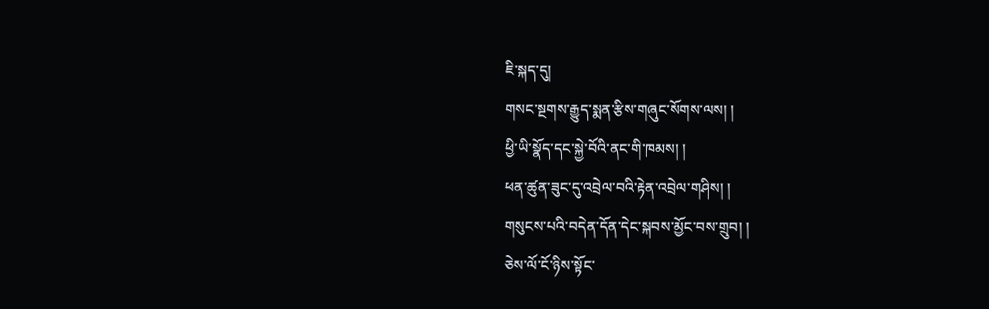ཇི་སྐད་དུ།
གསང་སྔགས་རྒྱུད་སྨན་རྩིས་གཞུང་སོགས་ལས། །
ཕྱི་ཡི་སྣོད་དང་སྐྱེ་བོའི་ནང་གི་ཁམས། །
ཕན་ཚུན་ཟུང་དུ་འབྲེལ་བའི་རྟེན་འབྲེལ་གཤིས། །
གསུངས་པའི་བདེན་དོན་དེང་སྐབས་མྱོང་བས་གྲུབ། །
ཅེས་ལོ་ངོ་ཉིས་སྟོང་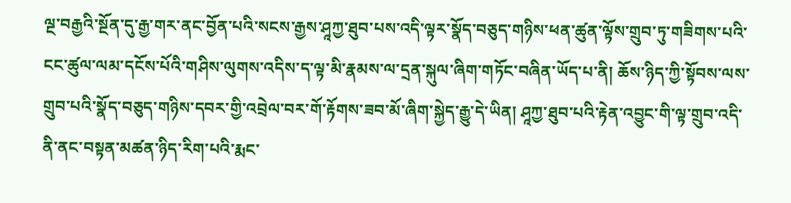ལྔ་བརྒྱའི་སྔོན་དུ་རྒྱ་གར་ནང་བྱོན་པའི་སངས་རྒྱས་ཤཱཀྱ་ཐུབ་པས་འདི་ལྟར་སྣོད་བཅུད་གཉིས་ཕན་ཚུན་ལྟོས་གྲུབ་ཏུ་གཟིགས་པའི་ངང་ཚུལ་ལམ་དངོས་པོའི་གཤིས་ལུགས་འདིས་ད་ལྟ་མི་རྣམས་ལ་དྲན་སྐུལ་ཞིག་གཏོང་བཞིན་ཡོད་པ་ནི། ཆོས་ཉིད་ཀྱི་སྟོབས་ལས་གྲུབ་པའི་སྣོད་བཅུད་གཉིས་དབར་གྱི་འབྲེལ་བར་གོ་རྟོགས་ཟབ་མོ་ཞིག་སྐྱེད་རྒྱུ་དེ་ཡིན། ཤཱཀྱ་ཐུབ་པའི་རྟེན་འབྱུང་གི་ལྟ་གྲུབ་འདི་ནི་ནང་བསྟན་མཚན་ཉིད་རིག་པའི་རྨང་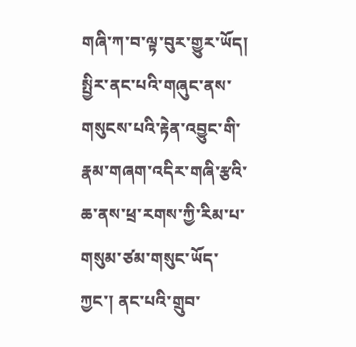གཞི་ཀ་བ་ལྟ་བུར་གྱུར་ཡོད།
སྤྱིར་ནང་པའི་གཞུང་ནས་གསུངས་པའི་རྟེན་འབྱུང་གི་རྣམ་གཞག་འདིར་གཞི་རྩའི་ཆ་ནས་ཕྲ་རགས་ཀྱི་རིམ་པ་གསུམ་ཙམ་གསུང་ཡོད་ཀྱང་། ནང་པའི་གྲུབ་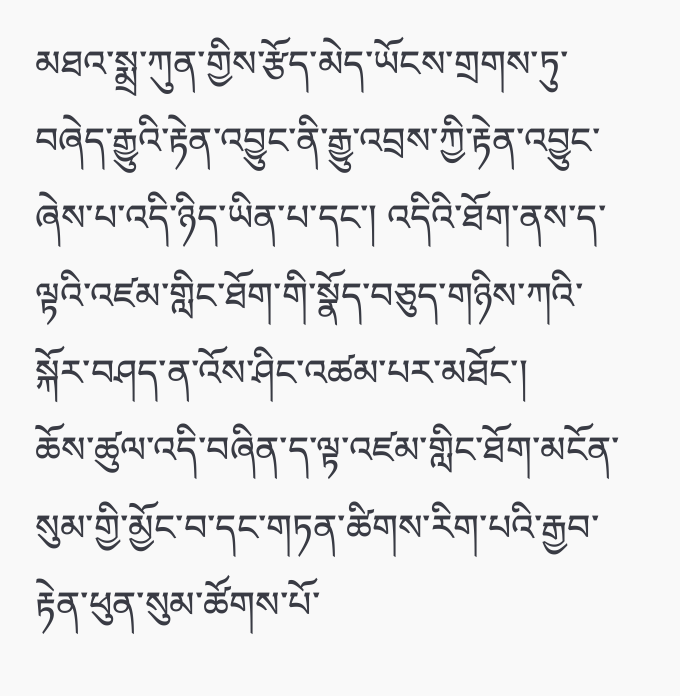མཐའ་སྨྲ་ཀུན་གྱིས་རྩོད་མེད་ཡོངས་གྲགས་ཏུ་བཞེད་རྒྱུའི་རྟེན་འབྱུང་ནི་རྒྱུ་འབྲས་ཀྱི་རྟེན་འབྱུང་ཞེས་པ་འདི་ཉིད་ཡིན་པ་དང་། འདིའི་ཐོག་ནས་ད་ལྟའི་འཛམ་གླིང་ཐོག་གི་སྣོད་བཅུད་གཉིས་ཀའི་སྐོར་བཤད་ན་འོས་ཤིང་འཚམ་པར་མཐོང་།
ཆོས་ཚུལ་འདི་བཞིན་ད་ལྟ་འཛམ་གླིང་ཐོག་མངོན་སུམ་གྱི་མྱོང་བ་དང་གཏན་ཚིགས་རིག་པའི་རྒྱབ་རྟེན་ཕུན་སུམ་ཚོགས་པོ་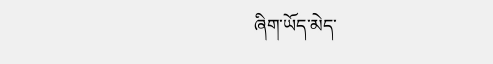ཞིག་ཡོད་མེད་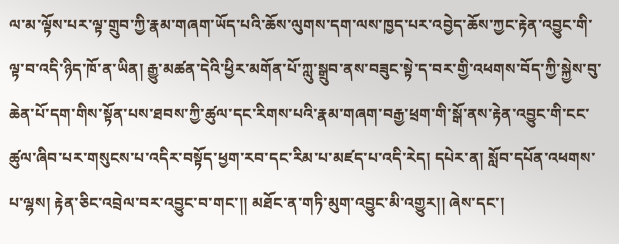ལ་མ་ལྟོས་པར་ལྟ་གྲུབ་ཀྱི་རྣམ་གཞག་ཡོད་པའི་ཆོས་ལུགས་དག་ལས་ཁྱད་པར་འབྱེད་ཆོས་ཀྱང་རྟེན་འབྱུང་གི་ལྟ་བ་འདི་ཉིད་ཁོ་ན་ཡིན། རྒྱུ་མཚན་དེའི་ཕྱིར་མགོན་པོ་ཀླུ་སྒྲུབ་ནས་བཟུང་སྟེ་ད་བར་གྱི་འཕགས་བོད་ཀྱི་སྐྱེས་བུ་ཆེན་པོ་དག་གིས་སྟོན་པས་ཐབས་ཀྱི་ཚུལ་དང་རིགས་པའི་རྣམ་གཞག་བརྒྱ་ཕྲག་གི་སྒོ་ནས་རྟེན་འབྱུང་གི་ངང་ཚུལ་ཞིབ་པར་གསུངས་པ་འདིར་བསྟོད་ཕྱག་རབ་དང་རིམ་པ་མཛད་པ་འདི་རེད། དཔེར་ན། སློབ་དཔོན་འཕགས་པ་ལྷས། རྟེན་ཅིང་འབྲེལ་བར་འབྱུང་བ་གང་།། མཐོང་ན་གཏི་མུག་འབྱུང་མི་འགྱུར།། ཞེས་དང་།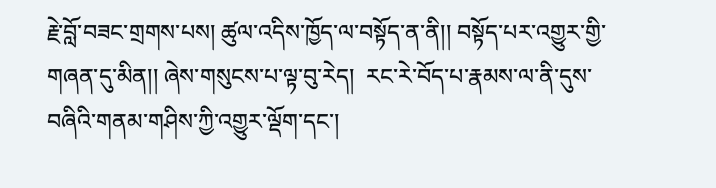རྗེ་བློ་བཟང་གྲགས་པས། ཚུལ་འདིས་ཁྱོད་ལ་བསྟོད་ན་ནི།། བསྟོད་པར་འགྱུར་གྱི་གཞན་དུ་མིན།། ཞེས་གསུངས་པ་ལྟ་བུ་རེད།  རང་རེ་བོད་པ་རྣམས་ལ་ནི་དུས་བཞིའི་གནམ་གཤིས་ཀྱི་འགྱུར་ལྡོག་དང་།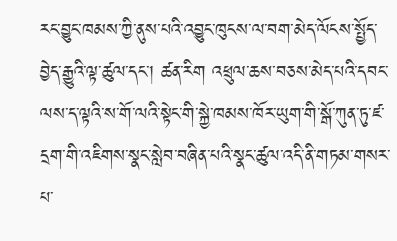རང་བྱུང་ཁམས་ཀྱི་ནུས་པའི་འབྱུང་ཁུངས་ལ་བག་མེད་ལོངས་སྤྱོད་བྱེད་རྒྱུའི་ལྟ་ཚུལ་དང་། ཚན་རིག འཕྲུལ་ཆས་བཅས་མེད་པའི་དབང་ལས་ད་ལྟའི་ས་གོ་ལའི་སྟེང་གི་སྐྱེ་ཁམས་ཁོར་ཡུག་གི་སྒོ་ཀུན་ཏུ་ཛ་དྲག་གི་འཇིགས་སྣང་སླེབ་བཞིན་པའི་སྣང་ཚུལ་འདི་ནི་གཏམ་གསར་པ་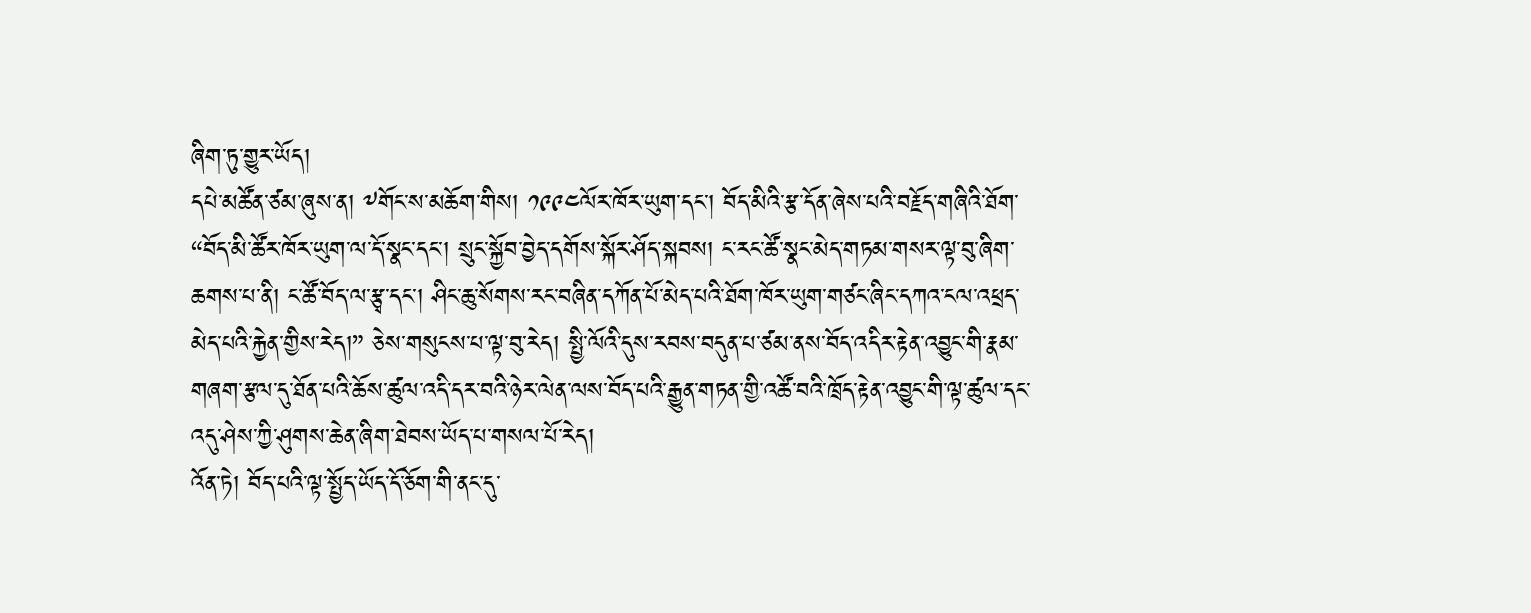ཞིག་ཏུ་གྱུར་ཡོད།
དཔེ་མཚོན་ཙམ་ཞུས་ན། ༸གོང་ས་མཆོག་གིས། ༡༩༩༤ལོར་ཁོར་ཡུག་དང་། བོད་མིའི་རྩ་དོན་ཞེས་པའི་བརྗོད་གཞིའི་ཐོག་ “བོད་མི་ཚོར་ཁོར་ཡུག་ལ་དོ་སྣང་དང་། སྲུང་སྐྱོབ་བྱེད་དགོས་སྐོར་ཤོད་སྐབས། ང་རང་ཚོ་སྣང་མེད་གཏམ་གསར་ལྟ་བུ་ཞིག་ཆགས་པ་ནི། ང་ཚོ་བོད་ལ་རྩྭ་དང་། ཤིང་ཆུ་སོགས་རང་བཞིན་དཀོན་པོ་མེད་པའི་ཐོག་ཁོར་ཡུག་གཙང་ཞིང་དཀའ་ངལ་འཕྲད་མེད་པའི་རྐྱེན་གྱིས་རེད།” ཅེས་གསུངས་པ་ལྟ་བུ་རེད། སྤྱི་ལོའི་དུས་རབས་བདུན་པ་ཙམ་ནས་བོད་འདིར་རྟེན་འབྱུང་གི་རྣམ་གཞག་རྩལ་དུ་ཐོན་པའི་ཆོས་ཚུལ་འདི་དར་བའི་ཉེར་ལེན་ལས་བོད་པའི་རྒྱུན་གཏན་གྱི་འཚོ་བའི་ཁྲོད་རྟེན་འབྱུང་གི་ལྟ་ཚུལ་དང་འདུ་ཤེས་ཀྱི་ཤུགས་ཆེན་ཞིག་ཐེབས་ཡོད་པ་གསལ་པོ་རེད།
འོན་ཏེ། བོད་པའི་ལྟ་སྤྱོད་ཡོད་དོ་ཅོག་གི་ནང་དུ་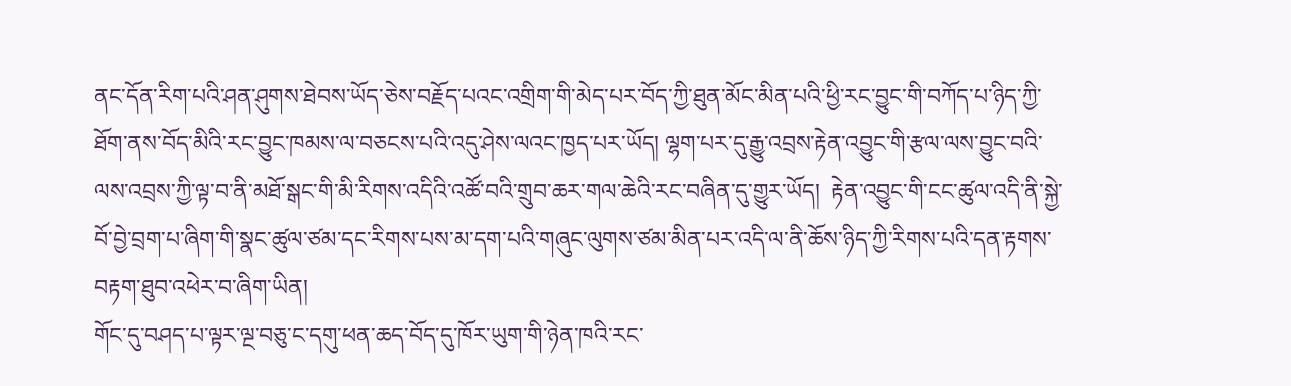ནང་དོན་རིག་པའི་ཤན་ཤུགས་ཐེབས་ཡོད་ཅེས་བརྗོད་པའང་འགྲིག་གི་མེད་པར་བོད་ཀྱི་ཐུན་མོང་མིན་པའི་ཕྱི་རང་བྱུང་གི་བཀོད་པ་ཉིད་ཀྱི་ཐོག་ནས་བོད་མིའི་རང་བྱུང་ཁམས་ལ་བཅངས་པའི་འདུ་ཤེས་ལའང་ཁྱད་པར་ཡོད། ལྷག་པར་དུ་རྒྱུ་འབྲས་རྟེན་འབྱུང་གི་རྩལ་ལས་བྱུང་བའི་ལས་འབྲས་ཀྱི་ལྟ་བ་ནི་མཐོ་སྒང་གི་མི་རིགས་འདིའི་འཚོ་བའི་གྲུབ་ཆར་གལ་ཆེའི་རང་བཞིན་དུ་གྱུར་ཡོད།  རྟེན་འབྱུང་གི་ངང་ཚུལ་འདི་ནི་སྐྱེ་བོ་བྱེ་བྲག་པ་ཞིག་གི་སྣང་ཚུལ་ཙམ་དང་རིགས་པས་མ་དག་པའི་གཞུང་ལུགས་ཙམ་མིན་པར་འདི་ལ་ནི་ཆོས་ཉིད་ཀྱི་རིགས་པའི་དན་རྟགས་བརྟག་ཐུབ་འཕེར་བ་ཞིག་ཡིན།
གོང་དུ་བཤད་པ་ལྟར་ལྔ་བཅུ་ང་དགུ་ཕན་ཆད་བོད་དུ་ཁོར་ཡུག་གི་ཉེན་ཁའི་རང་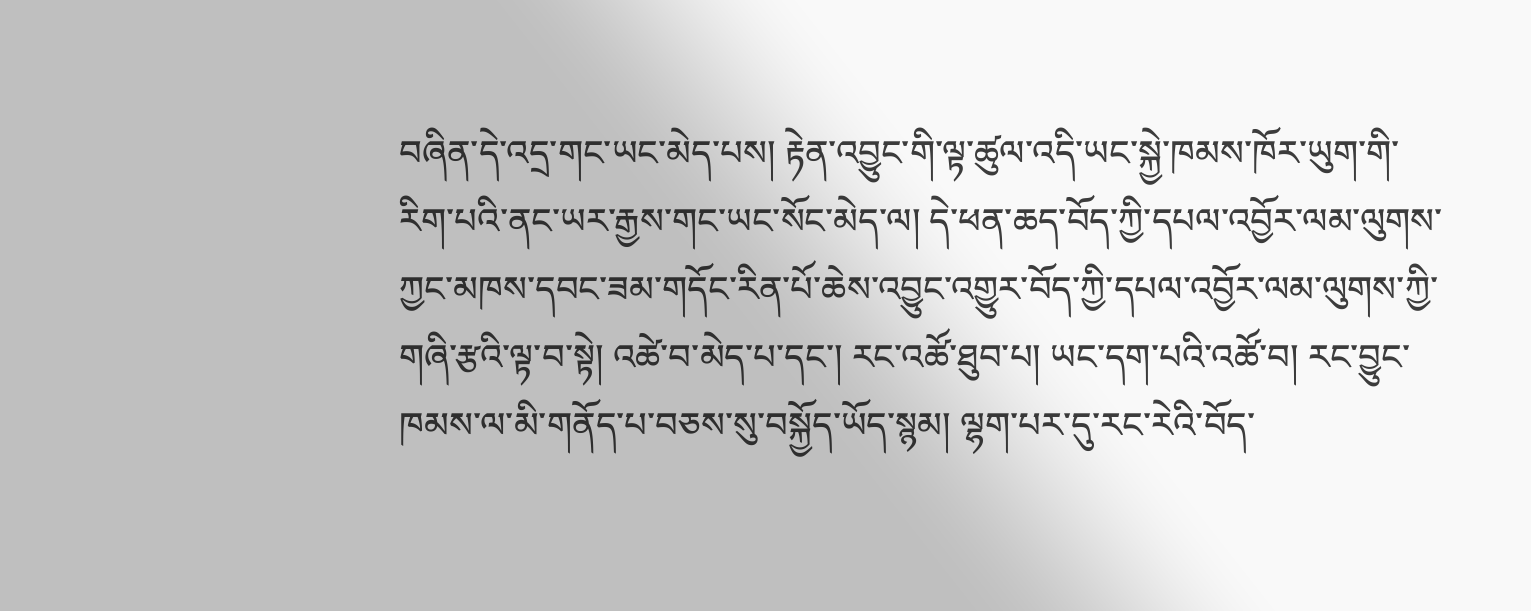བཞིན་དེ་འདྲ་གང་ཡང་མེད་པས། རྟེན་འབྱུང་གི་ལྟ་ཚུལ་འདི་ཡང་སྐྱེ་ཁམས་ཁོར་ཡུག་གི་རིག་པའི་ནང་ཡར་རྒྱས་གང་ཡང་སོང་མེད་ལ། དེ་ཕན་ཆད་བོད་ཀྱི་དཔལ་འབྱོར་ལམ་ལུགས་ཀྱང་མཁས་དབང་ཟམ་གདོང་རིན་པོ་ཆེས་འབྱུང་འགྱུར་བོད་ཀྱི་དཔལ་འབྱོར་ལམ་ལུགས་ཀྱི་གཞི་རྩའི་ལྟ་བ་སྟེ། འཚེ་བ་མེད་པ་དང་། རང་འཚོ་ཐུབ་པ། ཡང་དག་པའི་འཚོ་བ། རང་བྱུང་ཁམས་ལ་མི་གནོད་པ་བཅས་སུ་བསྐྱོད་ཡོད་སྙམ། ལྷག་པར་དུ་རང་རེའི་བོད་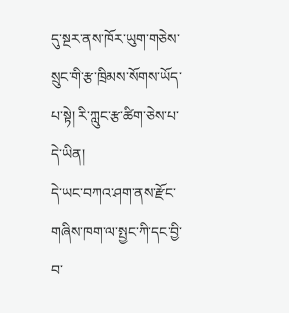དུ་སྔར་ནས་ཁོར་ཡུག་གཅེས་སྲུང་གི་རྩ་ཁྲིམས་སོགས་ཡོད་པ་སྟེ། རི་ཀླུང་རྩ་ཚིག་ཅེས་པ་དེ་ཡིན།
དེ་ཡང་བཀའ་ཤག་ནས་རྫོང་གཞིས་ཁག་ལ་སྤྱང་ཀི་དང་བྱི་བ་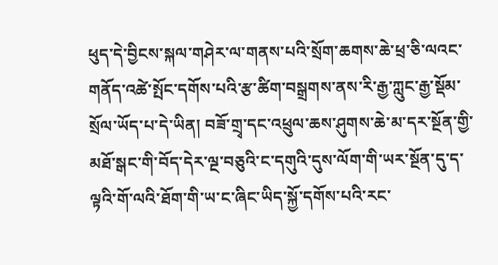ཕུད་དེ་བྱིངས་སྐལ་གཤེར་ལ་གནས་པའི་སྲོག་ཆགས་ཆེ་ཕྲ་ཅི་ལའང་གནོད་འཚེ་སྤོང་དགོས་པའི་རྩ་ཚིག་བསྒྲགས་ནས་རི་རྒྱ་ཀླུང་རྒྱ་སྡོམ་སྲོལ་ཡོད་པ་དེ་ཡིན། བཟོ་གྲྭ་དང་འཕྲུལ་ཆས་ཤུགས་ཆེ་མ་དར་སྔོན་གྱི་མཐོ་སྒང་གི་བོད་དེར་ལྔ་བཅུའི་ང་དགུའི་དུས་ལོག་གི་ཡར་སྔོན་དུ་ད་ལྟའི་གོ་ལའི་ཐོག་གི་ཡ་ང་ཞིང་ཡིད་སྐྱོ་དགོས་པའི་རང་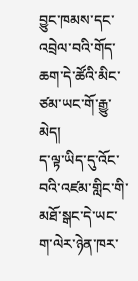བྱུང་ཁམས་དང་འབྲེལ་བའི་གོད་ཆག་དེ་ཚོའི་མིང་ཙམ་ཡང་གོ་རྒྱུ་མེད།
ད་ལྟ་ཡིད་དུ་འོང་བའི་འཛམ་གླིང་གི་མཐོ་སྒང་དེ་ཡང་ག་ལེར་ཉེན་ཁར་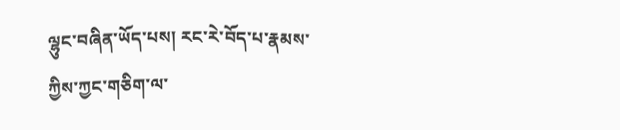ལྷུང་བཞིན་ཡོད་པས། རང་རེ་བོད་པ་རྣམས་ཀྱིས་ཀྱང་གཅིག་ལ་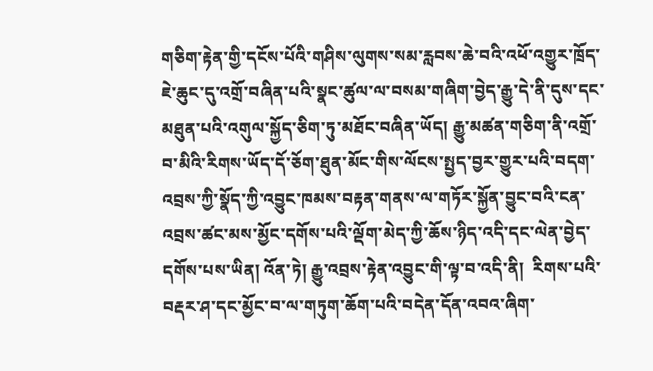གཅིག་རྟེན་གྱི་དངོས་པོའི་གཤིས་ལུགས་སམ་རླབས་ཆེ་བའི་འཕོ་འགྱུར་ཁྲོད་ཇེ་ཆུང་དུ་འགྲོ་བཞིན་པའི་སྣང་ཚུལ་ལ་བསམ་གཞིག་བྱེད་རྒྱུ་དེ་ནི་དུས་དང་མཐུན་པའི་འགུལ་སྐྱོད་ཅིག་ཏུ་མཐོང་བཞིན་ཡོད། རྒྱུ་མཚན་གཅིག་ནི་འགྲོ་བ་མིའི་རིགས་ཡོད་དོ་ཅོག་ཐུན་མོང་གིས་ལོངས་སྤྱད་བྱར་གྱུར་པའི་བདག་འབྲས་ཀྱི་སྣོད་ཀྱི་འབྱུང་ཁམས་བརྟན་གནས་ལ་གཏོར་སྐྱོན་བྱུང་བའི་ངན་འབྲས་ཚང་མས་མྱོང་དགོས་པའི་ལྡོག་མེད་ཀྱི་ཆོས་ཉིད་འདི་དང་ལེན་བྱེད་དགོས་པས་ཡིན། འོན་ཏེ། རྒྱུ་འབྲས་རྟེན་འབྱུང་གི་ལྟ་བ་འདི་ནི།  རིགས་པའི་བརྡར་ཤ་དང་མྱོང་བ་ལ་གཏུག་ཆོག་པའི་བདེན་དོན་འབའ་ཞིག་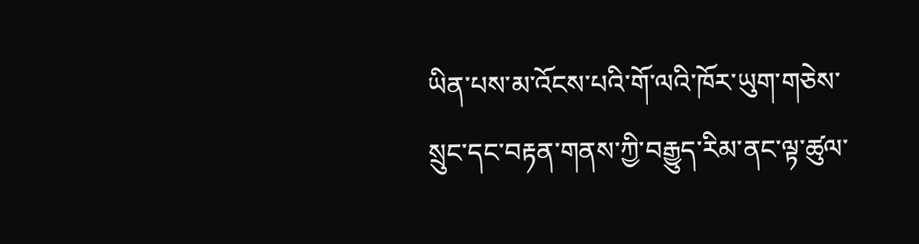ཡིན་པས་མ་འོངས་པའི་གོ་ལའི་ཁོར་ཡུག་གཅེས་སྲུང་དང་བརྟན་གནས་ཀྱི་བརྒྱུད་རིམ་ནང་ལྟ་ཚུལ་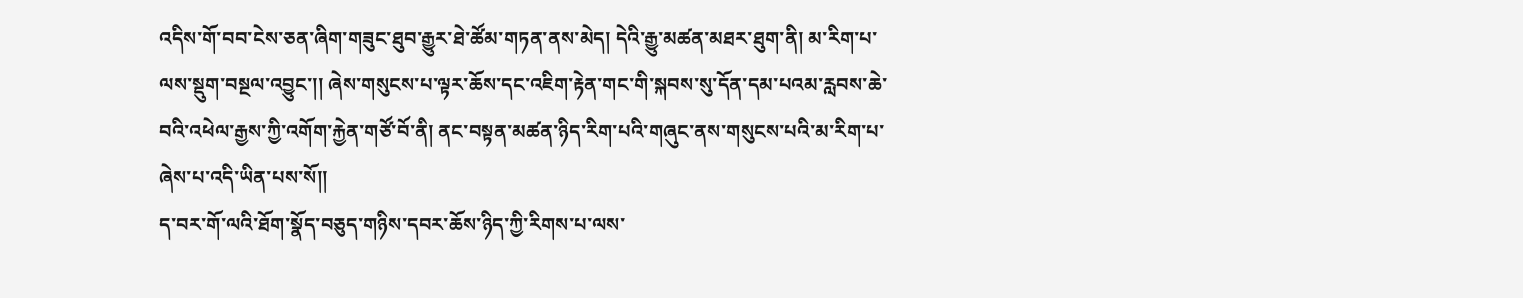འདིས་གོ་བབ་ངེས་ཅན་ཞིག་གཟུང་ཐུབ་རྒྱུར་ཐེ་ཚོམ་གཏན་ནས་མེད། དེའི་རྒྱུ་མཚན་མཐར་ཐུག་ནི། མ་རིག་པ་ལས་སྡུག་བསྔལ་འབྱུང་།། ཞེས་གསུངས་པ་ལྟར་ཆོས་དང་འཇིག་རྟེན་གང་གི་སྐབས་སུ་དོན་དམ་པའམ་རླབས་ཆེ་བའི་འཕེལ་རྒྱས་ཀྱི་འགོག་རྐྱེན་གཙོ་བོ་ནི། ནང་བསྟན་མཚན་ཉིད་རིག་པའི་གཞུང་ནས་གསུངས་པའི་མ་རིག་པ་ཞེས་པ་འདི་ཡིན་པས་སོ།།
ད་བར་གོ་ལའི་ཐོག་སྣོད་བཅུད་གཉིས་དབར་ཆོས་ཉིད་ཀྱི་རིགས་པ་ལས་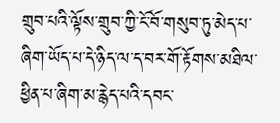གྲུབ་པའི་ལྟོས་གྲུབ་ཀྱི་ངོ་བོ་གསུབ་ཏུ་མེད་པ་ཞིག་ཡོད་པ་དེ་ཉིད་ལ་ད་བར་གོ་རྟོགས་མཐིལ་ཕྱིན་པ་ཞིག་མ་རྙེད་པའི་དབང་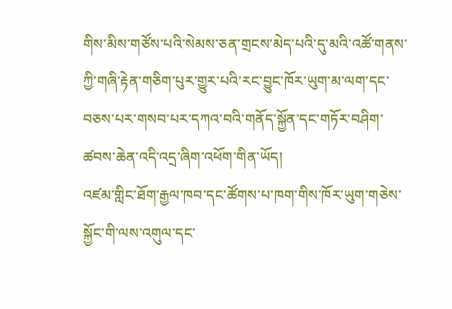གིས་མིས་གཙོས་པའི་སེམས་ཅན་གྲངས་མེད་པའི་དུ་མའི་འཚོ་གནས་ཀྱི་གཞི་རྟེན་གཅིག་པུར་གྱུར་པའི་རང་བྱུང་ཁོར་ཡུག་མ་ལག་དང་བཅས་པར་གསབ་པར་དཀའ་བའི་གནོད་སྐྱོན་དང་གཏོར་བཤིག་ཚབས་ཆེན་འདི་འདྲ་ཞིག་འཕོག་གིན་ཡོད།
འཛམ་གླིང་ཐོག་རྒྱལ་ཁབ་དང་ཚོགས་པ་ཁག་གིས་ཁོར་ཡུག་གཅེས་སྐྱོང་གི་ལས་འགུལ་དང་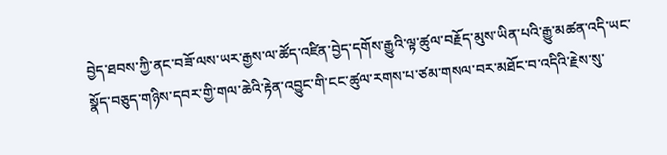བྱེད་ཐབས་ཀྱི་ནང་བཟོ་ལས་ཡར་རྒྱས་ལ་ཚོད་འཛིན་བྱེད་དགོས་རྒྱུའི་ལྟ་ཚུལ་བརྗོད་མུས་ཡིན་པའི་རྒྱུ་མཚན་འདི་ཡང་སྣོད་བཅུད་གཉིས་དབར་གྱི་གལ་ཆེའི་རྟེན་འབྱུང་གི་ངང་ཚུལ་རགས་པ་ཙམ་གསལ་བར་མཐོང་བ་འདིའི་རྗེས་སུ་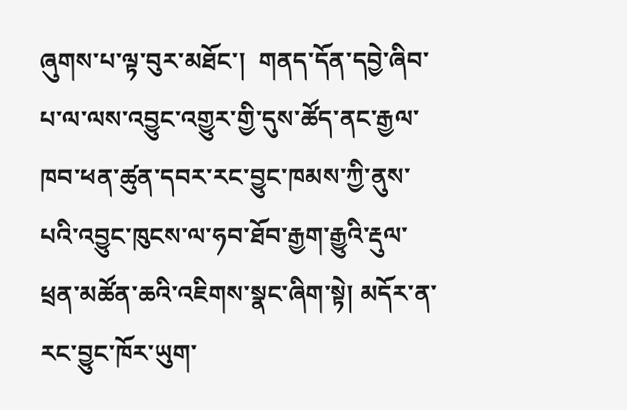ཞུགས་པ་ལྟ་བུར་མཐོང་།  གནད་དོན་དབྱེ་ཞིབ་པ་ལ་ལས་འབྱུང་འགྱུར་གྱི་དུས་ཚོད་ནང་རྒྱལ་ཁབ་ཕན་ཚུན་དབར་རང་བྱུང་ཁམས་ཀྱི་ནུས་པའི་འབྱུང་ཁུངས་ལ་ཧབ་ཐོབ་རྒྱག་རྒྱུའི་རྡུལ་ཕྲན་མཚོན་ཆའི་འཇིགས་སྣང་ཞིག་སྟེ། མདོར་ན་རང་བྱུང་ཁོར་ཡུག་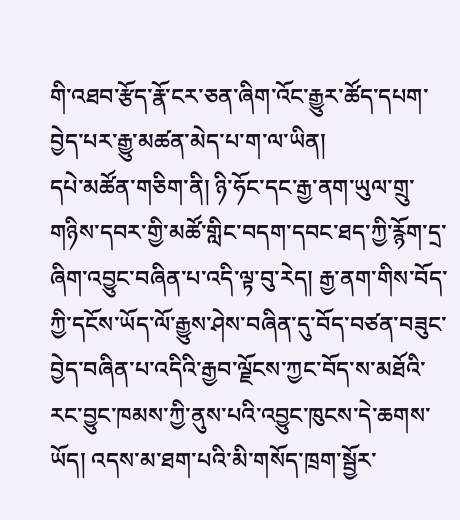གི་འཐབ་རྩོད་རྣོ་ངར་ཅན་ཞིག་འོང་རྒྱུར་ཚོད་དཔག་བྱེད་པར་རྒྱུ་མཚན་མེད་པ་ག་ལ་ཡིན།
དཔེ་མཚོན་གཅིག་ནི། ཉི་ཧོང་དང་རྒྱ་ནག་ཡུལ་གྲུ་གཉིས་དབར་གྱི་མཚོ་གླིང་བདག་དབང་ཐད་ཀྱི་རྙོག་དྲ་ཞིག་འབྱུང་བཞིན་པ་འདི་ལྟ་བུ་རེད། རྒྱ་ནག་གིས་བོད་ཀྱི་དངོས་ཡོད་ལོ་རྒྱུས་ཤེས་བཞིན་དུ་བོད་བཙན་བཟུང་བྱེད་བཞིན་པ་འདིའི་རྒྱབ་ལྗོངས་ཀྱང་བོད་ས་མཐོའི་རང་བྱུང་ཁམས་ཀྱི་ནུས་པའི་འབྱུང་ཁུངས་དེ་ཆགས་ཡོད། འདས་མ་ཐག་པའི་མི་གསོད་ཁྲག་སྦྱོར་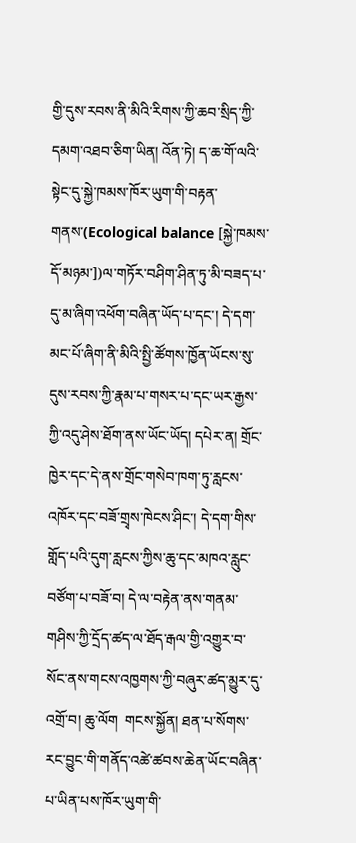གྱི་དུས་རབས་ནི་མིའི་ཪིགས་ཀྱི་ཆབ་སྲིད་ཀྱི་དམག་འཐབ་ཅིག་ཡིན། འོན་ཏེ། ད་ཆ་གོ་ལའི་སྟེང་དུ་སྐྱེ་ཁམས་ཁོར་ཡུག་གི་བརྟན་གནས་(Ecological balance [སྐྱེ་ཁམས་དོ་མཉམ་])ལ་གཏོར་བཤིག་ཤིན་ཏུ་མི་བཟད་པ་དུ་མ་ཞིག་འཕོག་བཞིན་ཡོད་པ་དང་། དེ་དག་མང་པོ་ཞིག་ནི་མིའི་སྤྱི་ཚོགས་ཁྱོན་ཡོངས་སུ་དུས་རབས་ཀྱི་རྣམ་པ་གསར་པ་དང་ཡར་རྒྱས་ཀྱི་འདུ་ཤེས་ཐོག་ནས་ཡོང་ཡོད། དཔེར་ན། གྲོང་ཁྱེར་དང་དེ་ནས་གྲོང་གསེབ་ཁག་ཏུ་རླངས་འཁོར་དང་བཟོ་གྲྭས་ཁེངས་ཤིང་། དེ་དག་གིས་གློད་པའི་དུག་རླངས་ཀྱིས་ཆུ་དང་མཁའ་རླུང་བཙོག་པ་བཟོ་བ། དེ་ལ་བརྟེན་ནས་གནམ་གཤིས་ཀྱི་དྲོད་ཚད་ལ་ཐོད་རྒལ་གྱི་འགྱུར་བ་སོང་ནས་གངས་འཁྱགས་ཀྱི་བཞུར་ཚད་མྱུར་དུ་འགྲོ་བ། ཆུ་ལོག  གངས་སྐྱོན། ཐན་པ་སོགས་རང་བྱུང་གི་གནོད་འཚེ་ཚབས་ཆེན་ཡོང་བཞིན་པ་ཡིན་པས་ཁོར་ཡུག་གི་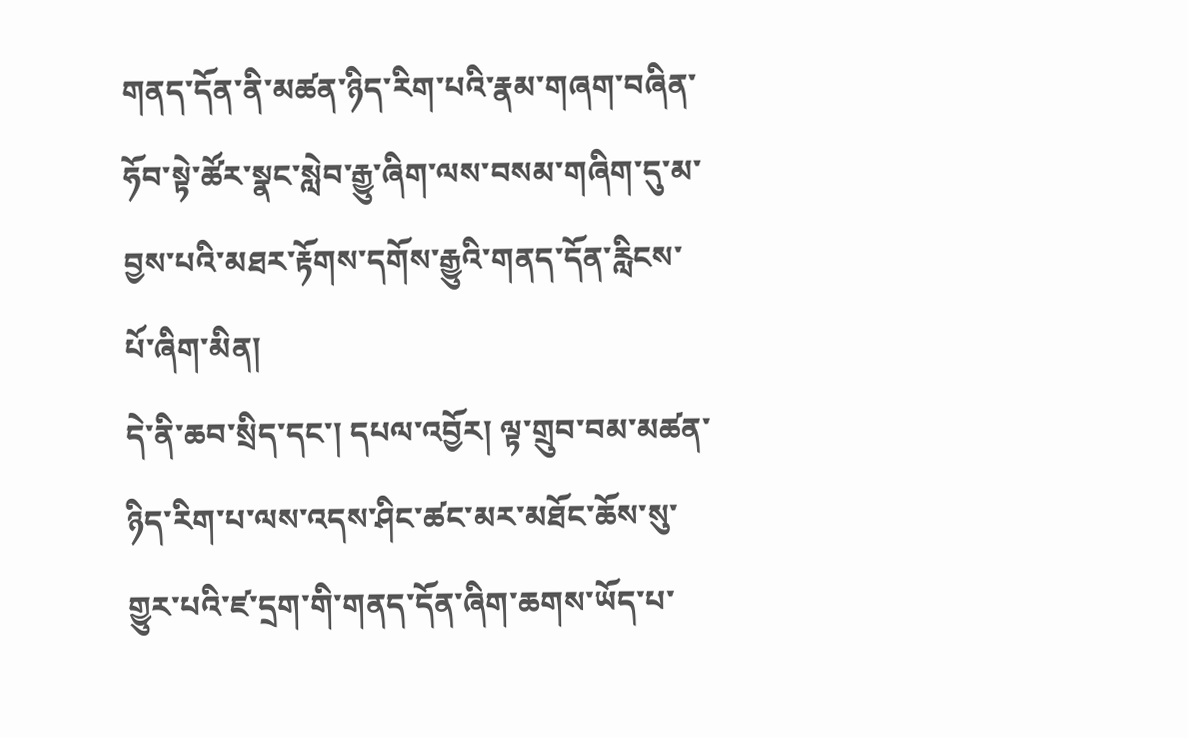གནད་དོན་ནི་མཚན་ཉིད་རིག་པའི་རྣམ་གཞག་བཞིན་ཧོབ་སྟེ་ཚོར་སྣང་སླེབ་རྒྱུ་ཞིག་ལས་བསམ་གཞིག་དུ་མ་བྱས་པའི་མཐར་རྟོགས་དགོས་རྒྱུའི་གནད་དོན་རླིངས་པོ་ཞིག་མིན།
དེ་ནི་ཆབ་སྲིད་དང་། དཔལ་འབྱོར། ལྟ་གྲུབ་བམ་མཚན་ཉིད་རིག་པ་ལས་འདས་ཤིང་ཚང་མར་མཐོང་ཆོས་སུ་གྱུར་པའི་ཛ་དྲག་གི་གནད་དོན་ཞིག་ཆགས་ཡོད་པ་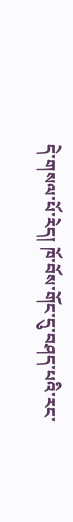དེ་གསལ་པོ་རེད། ཁོ་བོས་གོང་དུ་བཤད་པའི་རང་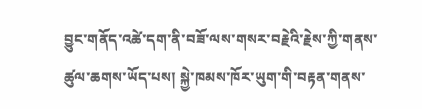བྱུང་གནོད་འཚེ་དག་ནི་བཟོ་ལས་གསར་བརྗེའི་རྗེས་ཀྱི་གནས་ཚུལ་ཆགས་ཡོད་པས། སྐྱེ་ཁམས་ཁོར་ཡུག་གི་བརྟན་གནས་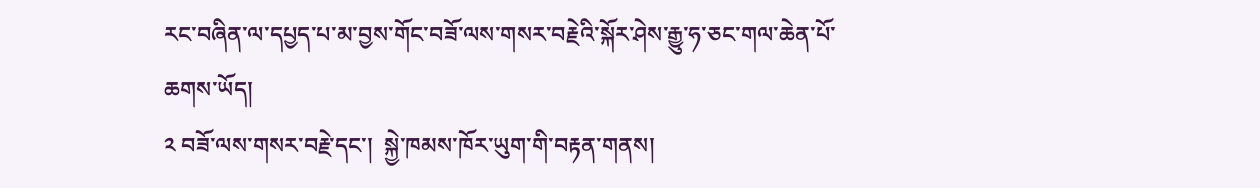རང་བཞིན་ལ་དཔྱད་པ་མ་བྱས་གོང་བཟོ་ལས་གསར་བརྗེའི་སྐོར་ཤེས་རྒྱུ་ཧ་ཅང་གལ་ཆེན་པོ་ཆགས་ཡོད།
༢ བཟོ་ལས་གསར་བརྗེ་དང་།  སྐྱེ་ཁམས་ཁོར་ཡུག་གི་བརྟན་གནས།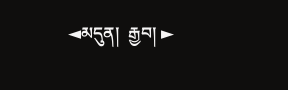◄མདུན།  རྒྱབ། ►